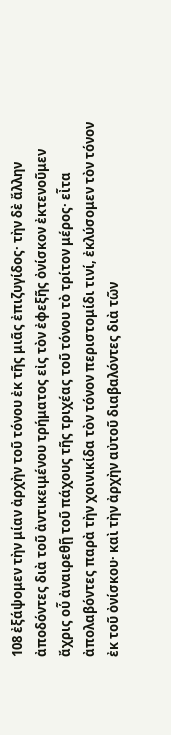108 ἐξάψομεν τὴν μίαν ἀρχὴν τοῦ τόνου ἐκ τῆς μιᾶς ἐπιζυγίδος· τὴν δὲ ἄλλην ἀποδόντες διὰ τοῦ ἀντικειμένου τρήματος εἰς τὸν ἐφεξῆς ὀνίσκον ἐκτενοῦμεν ἄχρις οὗ ἀναιρεθῇ τοῦ πάχους τῆς τριχέας τοῦ τόνου τὸ τρίτον μέρος· εἶτα ἀπολαβόντες παρὰ τὴν χοινικίδα τὸν τόνον περιστομίδι τινί, ἐκλύσομεν τὸν τόνον ἐκ τοῦ ὀνίσκου· καὶ τὴν ἀρχὴν αὐτοῦ διαβαλόντες διὰ τῶν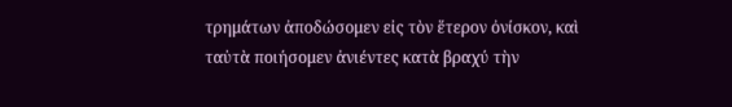τρημάτων ἀποδώσομεν εἰς τὸν ἕτερον ὀνίσκον, καὶ ταὐτὰ ποιήσομεν ἀνιέντες κατὰ βραχύ τὴν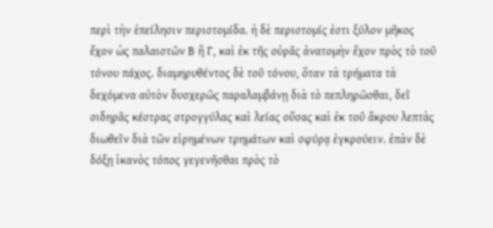περὶ τὴν ἐπείλησιν περιστομίδα. ἡ δὲ περιστομίς ἐστι ξύλον μῆκος ἔχον ὡς παλαιστῶν Β ἢ Γ, καὶ ἐκ τῆς οὐρᾶς ἀνατομὴν ἔχον πρὸς τὸ τοῦ τόνου πάχος. διαμηρυθέντος δὲ τοῦ τόνου, ὅταν τὰ τρήματα τὰ δεχόμενα αὐτὸν δυσχερῶς παραλαμβάνῃ διὰ τὸ πεπληρῶσθαι, δεῖ σιδηρᾶς κέστρας στρογγύλας καὶ λείας οὔσας καὶ ἐκ τοῦ ἄκρου λεπτὰς διωθεῖν διὰ τῶν εἰρημένων τρημάτων καὶ σφύρᾳ ἐγκρούειν. ἐπὰν δὲ δόξῃ ἱκανὸς τόπος γεγενῆσθαι πρὸς τὸ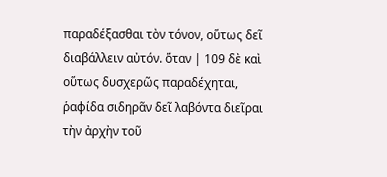παραδέξασθαι τὸν τόνον, οὕτως δεῖ διαβάλλειν αὐτόν. ὅταν | 109 δὲ καὶ οὕτως δυσχερῶς παραδέχηται, ῥαφίδα σιδηρᾶν δεῖ λαβόντα διεῖραι τὴν ἀρχὴν τοῦ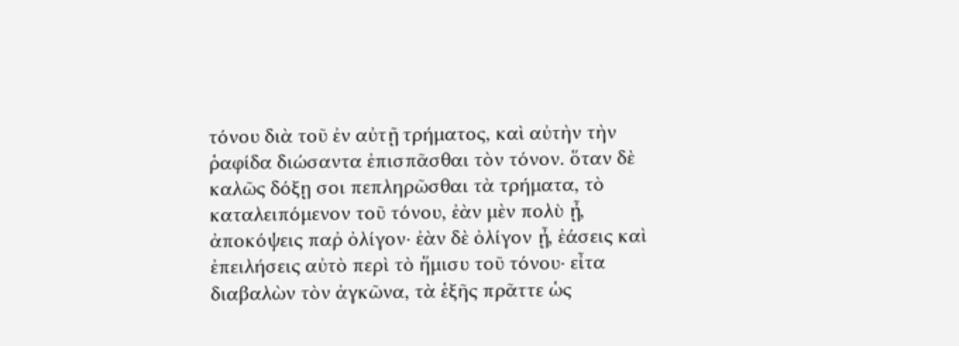τόνου διὰ τοῦ ἐν αὐτῇ τρήματος, καὶ αὐτὴν τὴν ῥαφίδα διώσαντα ἐπισπᾶσθαι τὸν τόνον. ὅταν δὲ καλῶς δόξῃ σοι πεπληρῶσθαι τὰ τρήματα, τὸ καταλειπόμενον τοῦ τόνου, ἐὰν μὲν πολὺ ᾖ, ἀποκόψεις παῤ ὀλίγον· ἐὰν δὲ ὀλίγον ᾖ, ἐάσεις καὶ ἐπειλήσεις αὐτὸ περὶ τὸ ἥμισυ τοῦ τόνου· εἶτα διαβαλὼν τὸν ἀγκῶνα, τὰ ἑξῆς πρᾶττε ὡς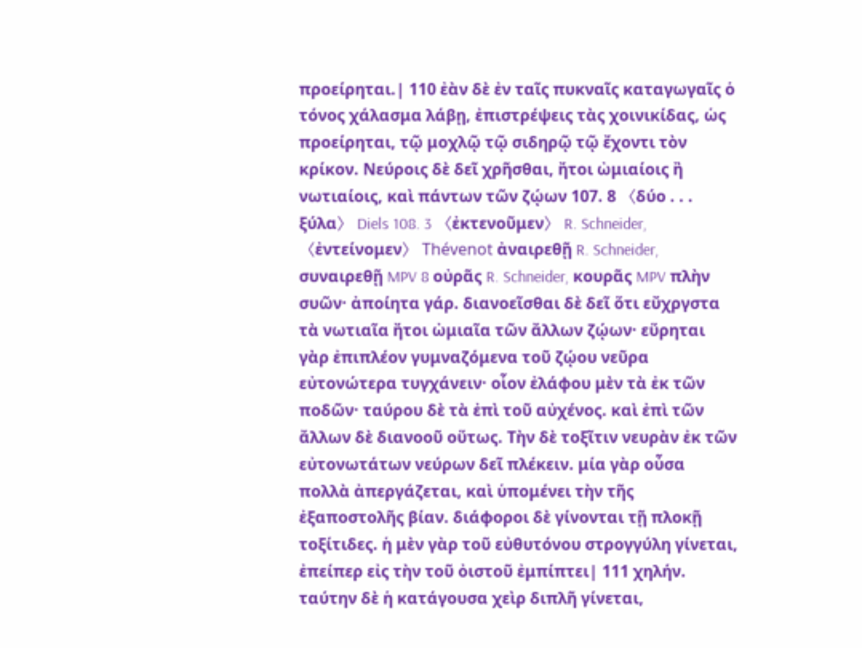προείρηται.| 110 ἐὰν δὲ ἐν ταῖς πυκναῖς καταγωγαῖς ὁ τόνος χάλασμα λάβῃ, ἐπιστρέψεις τὰς χοινικίδας, ὡς προείρηται, τῷ μοχλῷ τῷ σιδηρῷ τῷ ἔχοντι τὸν κρίκον. Νεύροις δὲ δεῖ χρῆσθαι, ἤτοι ὠμιαίοις ἢ νωτιαίοις, καὶ πάντων τῶν ζῴων 107. 8 〈δύο . . . ξύλα〉 Diels 108. 3 〈ἐκτενοῦμεν〉 R. Schneider, 〈ἐντείνομεν〉 Thévenot ἀναιρεθῇ R. Schneider, συναιρεθῇ MPV 8 οὐρᾶς R. Schneider, κουρᾶς MPV πλὴν συῶν· ἀποίητα γάρ. διανοεῖσθαι δὲ δεῖ ὅτι εὔχργστα τὰ νωτιαῖα ἤτοι ὠμιαῖα τῶν ἄλλων ζῴων· εὕρηται γὰρ ἐπιπλέον γυμναζόμενα τοῦ ζῴου νεῦρα εὐτονώτερα τυγχάνειν· οἷον ἐλάφου μὲν τὰ ἐκ τῶν ποδῶν· ταύρου δὲ τὰ ἐπὶ τοῦ αὐχένος. καὶ ἐπὶ τῶν ἄλλων δὲ διανοοῦ οὕτως. Τὴν δὲ τοξῖτιν νευρὰν ἐκ τῶν εὐτονωτάτων νεύρων δεῖ πλέκειν. μία γὰρ οὖσα πολλὰ ἀπεργάζεται, καὶ ὑπομένει τὴν τῆς ἐξαποστολῆς βίαν. διάφοροι δὲ γίνονται τῇ πλοκῇ τοξίτιδες. ἡ μὲν γὰρ τοῦ εὐθυτόνου στρογγύλη γίνεται, ἐπείπερ εἰς τὴν τοῦ ὀιστοῦ ἐμπίπτει| 111 χηλήν. ταύτην δὲ ἡ κατάγουσα χεὶρ διπλῆ γίνεται,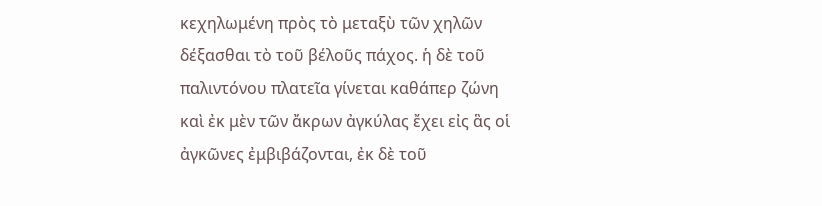κεχηλωμένη πρὸς τὸ μεταξὺ τῶν χηλῶν δέξασθαι τὸ τοῦ βέλοῦς πάχος. ἡ δὲ τοῦ παλιντόνου πλατεῖα γίνεται καθάπερ ζώνη καὶ ἐκ μὲν τῶν ἄκρων ἀγκύλας ἔχει εἰς ἃς οἱ ἀγκῶνες ἐμβιβάζονται, ἐκ δὲ τοῦ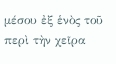μέσου ἐξ ἑνὸς τοῦ περὶ τὴν χεῖρα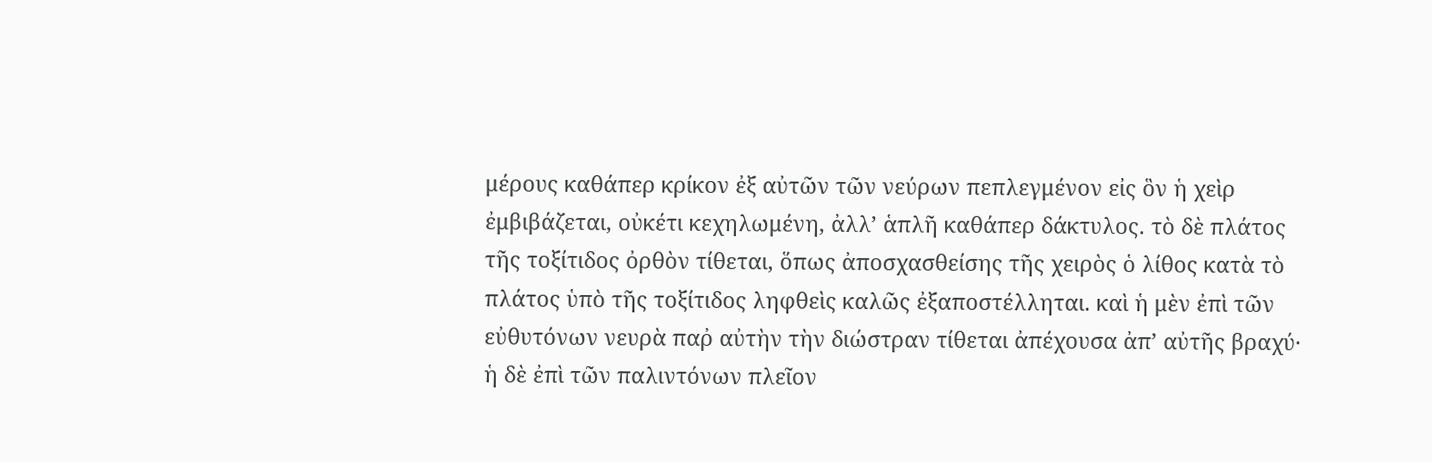μέρους καθάπερ κρίκον ἐξ αὐτῶν τῶν νεύρων πεπλεγμένον εἰς ὃν ἡ χεὶρ ἐμβιβάζεται, οὐκέτι κεχηλωμένη, ἀλλʼ ἁπλῆ καθάπερ δάκτυλος. τὸ δὲ πλάτος τῆς τοξίτιδος ὀρθὸν τίθεται, ὅπως ἀποσχασθείσης τῆς χειρὸς ὁ λίθος κατὰ τὸ πλάτος ὑπὸ τῆς τοξίτιδος ληφθεὶς καλῶς ἐξαποστέλληται. καὶ ἡ μὲν ἐπὶ τῶν εὐθυτόνων νευρὰ παῤ αὐτὴν τὴν διώστραν τίθεται ἀπέχουσα ἀπʼ αὐτῆς βραχύ· ἡ δὲ ἐπὶ τῶν παλιντόνων πλεῖον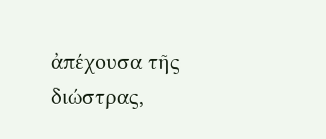ἀπέχουσα τῆς διώστρας,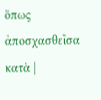ὅπως ἀποσχασθεῖσα κατὰ |